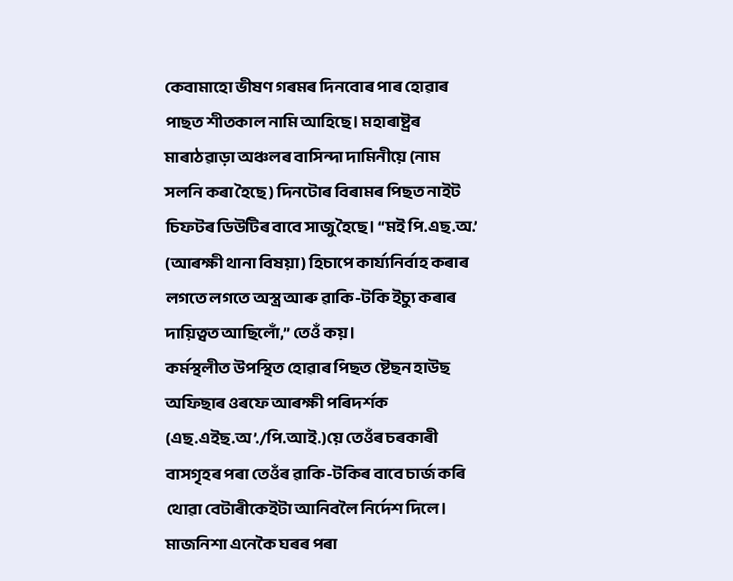কেবামাহো ভীষণ গৰমৰ দিনবোৰ পাৰ হোৱাৰ পাছত শীতকাল নামি আহিছে। মহাৰাষ্ট্ৰৰ মাৰাঠৱাড়া অঞ্চলৰ বাসিন্দা দামিনীয়ে (নাম সলনি কৰা হৈছে) দিনটোৰ বিৰামৰ পিছত নাইট চিফটৰ ডিউটিৰ বাবে সাজু হৈছে। “মই পি.এছ.অ.’ (আৰক্ষী থানা বিষয়া) হিচাপে কাৰ্য্যনিৰ্বাহ কৰাৰ লগতে লগতে অস্ত্ৰ আৰু ৱাকি-টকি ইচ্যু কৰাৰ দায়িত্বত আছিলোঁ,” তেওঁ কয়।
কৰ্মস্থলীত উপস্থিত হোৱাৰ পিছত ষ্টেছন হাউছ অফিছাৰ ওৰফে আৰক্ষী পৰিদৰ্শক (এছ.এইছ.অ’./পি.আই.)য়ে তেওঁৰ চৰকাৰী বাসগৃহৰ পৰা তেওঁৰ ৱাকি-টকিৰ বাবে চাৰ্জ কৰি থোৱা বেটাৰীকেইটা আনিবলৈ নিৰ্দেশ দিলে। মাজনিশা এনেকৈ ঘৰৰ পৰা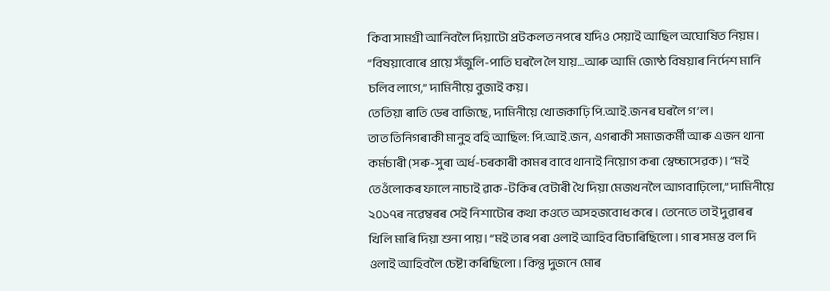কিবা সামগ্ৰী আনিবলৈ দিয়াটো প্ৰটকলত নপৰে যদিও সেয়াই আছিল অঘোষিত নিয়ম। “বিষয়াবোৰে প্ৰায়ে সঁজুলি-পাতি ঘৰলৈ লৈ যায়…আৰু আমি জ্যেষ্ঠ বিষয়াৰ নিৰ্দেশ মানি চলিব লাগে,” দামিনীয়ে বুজাই কয়।
তেতিয়া ৰাতি ডেৰ বাজিছে, দামিনীয়ে খোজকাঢ়ি পি.আই.জনৰ ঘৰলৈ গ’ল।
তাত তিনিগৰাকী মানুহ বহি আছিল: পি.আই.জন, এগৰাকী সমাজকৰ্মী আৰু এজন থানা কৰ্মচাৰী (সৰু-সুৰা অৰ্ধ-চৰকাৰী কামৰ বাবে থানাই নিয়োগ কৰা স্বেচ্চাসেৱক)। “মই তেওঁলোকৰ ফালে নাচাই ৱাক-টকিৰ বেটাৰী থৈ দিয়া মেজখনলৈ আগবাঢ়িলো,” দামিনীয়ে ২০১৭ৰ নৱেম্বৰৰ সেই নিশাটোৰ কথা কওতে অসহজবোধ কৰে। তেনেতে তাই দুৱাৰৰ খিলি মাৰি দিয়া শুনা পায়। “মই তাৰ পৰা ওলাই আহিব বিচাৰিছিলো। গাৰ সমস্ত বল দি ওলাই আহিবলৈ চেষ্টা কৰিছিলো। কিন্তু দুজনে মোৰ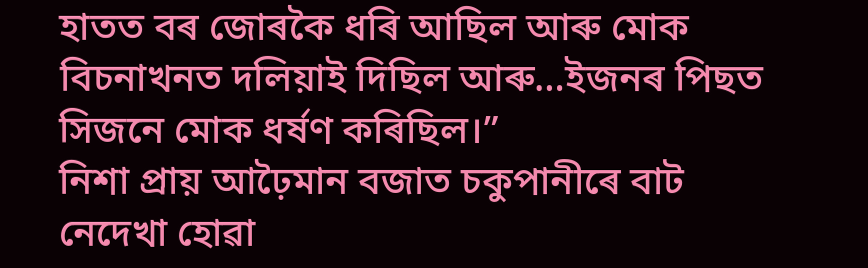হাতত বৰ জোৰকৈ ধৰি আছিল আৰু মোক বিচনাখনত দলিয়াই দিছিল আৰু…ইজনৰ পিছত সিজনে মোক ধৰ্ষণ কৰিছিল।”
নিশা প্ৰায় আঢ়ৈমান বজাত চকুপানীৰে বাট নেদেখা হোৱা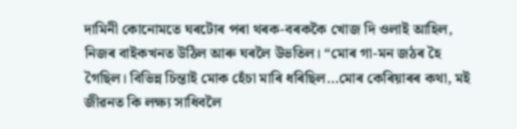দামিনী কোনোমতে ঘৰটোৰ পৰা থৰক-বৰককৈ খোজ দি ওলাই আহিল, নিজৰ বাইকখনত উঠিল আৰু ঘৰলৈ উভতিল। “মোৰ গা-মন জঠৰ হৈ গৈছিল। বিভিন্ন চিন্তাই মোক হেঁচা মাৰি ধৰিছিল…মোৰ কেৰিয়াৰৰ কথা, মই জীৱনত কি লক্ষ্য সাধিবলৈ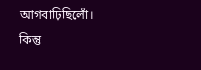আগবাঢ়িছিলোঁ। কিন্তু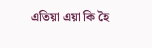এতিয়া এয়া কি হৈ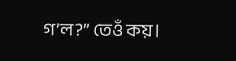গ’ল?” তেওঁ কয়।